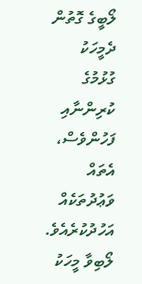ލޯބީގެ ގޮތުން ދެމީހަކު ގުޅުމުގެ ކުރިންނާއި ފަހުންވެސް، އެތައް ވަޢުދުތަކެއް އަހުދުކުރެއެވެ. ލޯބިވާ މީހަކު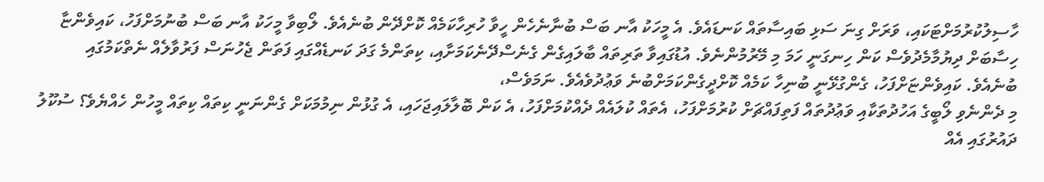ހާސިލުކުރުމަށްޓަކައި، ވަރަށް ގިނަ ސަޅި ބައިސާތައް ކަނޑައެވެ. އެ މީހަކު އާނ ބަސް ބުނާނެހެން ހީވާ ހުރިހާކަމެއް ކޮށްދޭން ބުނެއެވެ. ލޯބިވާ މީހަކު އާނ ބަސް ބުނުމަށްފަހު، ކައިވެންޏާ ހިސާބަށް ދިޔުމާމެދުވެސް ކަން ހިނގަނީ ހަމަ މި މޭރުމުންނެވެ. އުޑުގައިވާ ތަރިތައް ބާލައިގެން ގެނެސްދޭނެކަމަށާއި، ކިތަންމެ ގަދަ ކަނޑެއްގައި ފަތަން ޖެހުނަސް ފަރުވާލެއް ނެތްކަމުގައި ބުނެއެވެ. ކައިވެންޏަށްފަހު، ގެންގުޅޭނީ ބުނިހާ ކަމެއް ކޮށްދީގެންކަމަށްބުނެ ވަޢުދުވެއެވެ. ނަމަވެސް،
މި ދެންނެވި ލޯބީގެ އަހުދުތަކާއި ވަޢުދުތައް ފަތިފައްޗަށް ކުރުމަށްފަހު، އެތައް ކުލައެއް ދެއްކުމަށްފަހު، އެ ކަން ބޮލާލައިޖަހައި، އެ ގުޅުން ނިމުމަކަށް ގެންނަނީ ކިތައް ކިތައް މީހުން ހެއްޔެވެ؟ ސުކޫލު ދައުރުގައި އެއް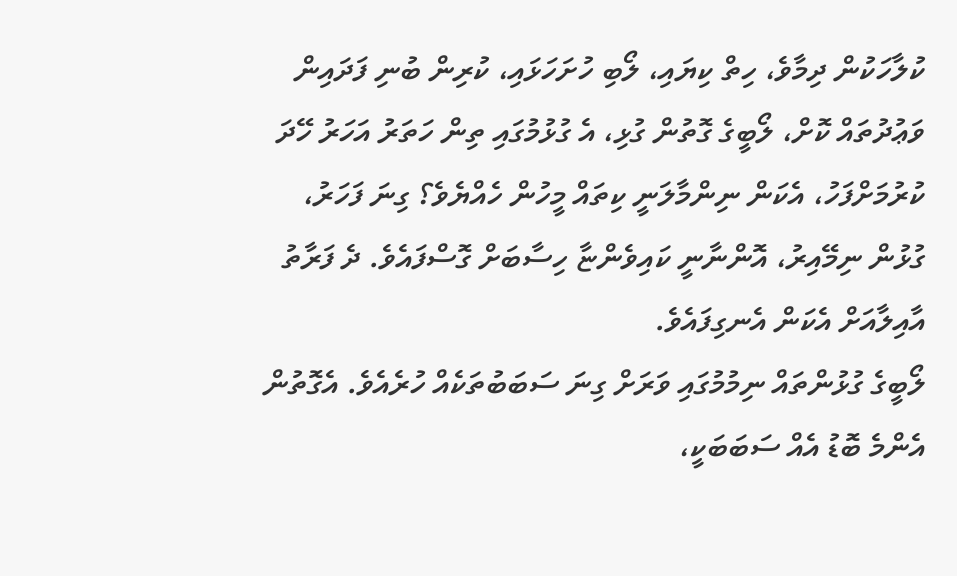ކުލާހަކުން ދިމާވެ، ހިތް ކިޔައި، ލޯބި ހުށަހަޅައި، ކުރިން ބުނި ފަދައިން ވަޢުދުތައް ކޮށް، ލޯބީގެ ގޮތުން ގުޅި، އެ ގުޅުމުގައި ތިން ހަތަރު އަހަރު ހޭދަ ކުރުމަށްފަހު، އެކަން ނިންމާލަނީ ކިތައް މީހުން ހެއްޔެވެ؟ ގިނަ ފަހަރު، ގުޅުން ނިމޭއިރު، އޮންނާނީ ކައިވެންޏާ ހިސާބަށް ގޮސްފައެވެ. ދެ ފަރާތު އާއިލާއަށް އެކަން އެނގިފައެވެ.
ލޯބީގެ ގުޅުންތައް ނިމުމުގައި ވަރަށް ގިނަ ސަބަބުތަކެއް ހުރެއެވެ. އެގޮތުން އެންމެ ބޮޑު އެއް ސަބަބަކީ،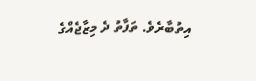އިތުބާރެވެ. ތަފާތު ދެ މިޒާޖެއްގެ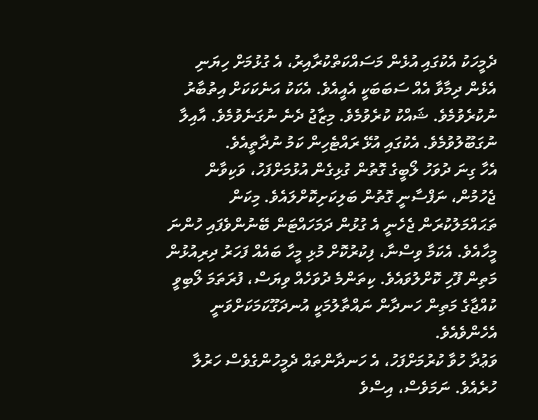ދެމީހަކު އެކުގައި އުޅެން މަސައްކަތްކުރާއިރު، އެ ގުޅުމަށް ހިޔަނި އެޅެން ދިމާވާ އެއް ސަބަބަކީ އެއީއެވެ. އެކަކު އަނެކަކަށް އިތުބާރު ނުކުރެވުމެވެ. ޝައްކު ކުރެވުމެވެ. މިޒާޖު ދެނެ ނުގަނެވުމެވެ. އާއިލާ ނުގަބޫލުވުމެވެ. އެކުގައި އުޅޭ ރައްޓެހިން ކަމު ނުދާތީއެވެ.
އެހާ ގިނަ ދުވަހު ލޯބީގެ ގޮތުން ގުޅިގެން އުޅުމަށްފަހު، ވަކިވާން ޖެހުމުން، ނަފްސާނީ ގޮތުން ބަލިކަށިކޮށްލައެވެ. މިކަން ތަޙައްމަލުކުރަން ޖެހެނީ އެ ގުޅުން ދަމަހައްޓަން ބޭނުންވެފައި ހުންނަ މީހާއެވެ. އެކަމާ ވިސްނާ، ފިކުރުކޮށް މުޅި މީހާ ބައެއް ފަހަރު ދިރިއުޅުން މަތިން ފޫހި ކޮށްލުވައެވެ. ކިތަންމެ ދުވަހެއް ވިޔަސް، ފުރަތަމަ ލޯބިވީ ކުއްޖާގެ މަތިން ހަނދާން ނައްތާލުމަކީ އުނދަގޫކަމަކަށްވަނީ އެހެންވެއެވެ.
ވަޢުދާ ހުވާ ކުރުމަށްފަހު، އެ ހަނދާންތައް ދެމީހުންގެވެސް ހަރުލާ ހުރެއެވެ. ނަމަވެސް، އިސްވެ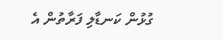ގުޅުން ކަނޑާލި ފަރާތުން އެ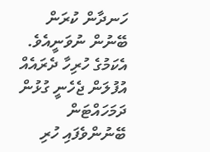ހަނދާން ކުރަން ބޭނުން ނުވަނީއެވެ. އެކަމުގެ ހުރިހާ ދެރައެއް އުފުލަން ޖެހެނީ ގުޅުން ދަމަހައްޓަން ބޭނުންވެފައި ހުރި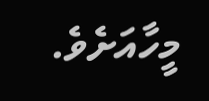މީހާއަށެވެ.